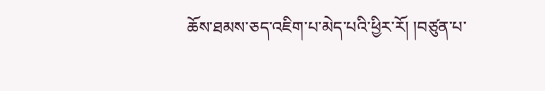ཆོས་ཐམས་ཅད་འཇིག་པ་མེད་པའི་ཕྱིར་རོ། །བཙུན་པ་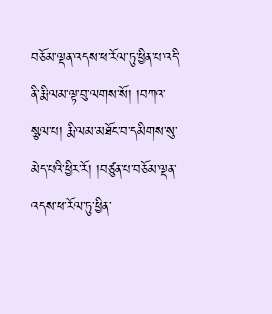བཅོམ་ལྡན་འདས་ཕ་རོལ་ཏུ་ཕྱིན་པ་འདི་ནི་རྨི་ལམ་ལྟ་བུ་ལགས་སོ། །བཀའ་སྩལ་པ། རྨི་ལམ་མཐོང་བ་དམིགས་སུ་མེད་པའི་ཕྱིར་རོ། །བཙུན་པ་བཅོམ་ལྡན་འདས་ཕ་རོལ་ཏུ་ཕྱིན་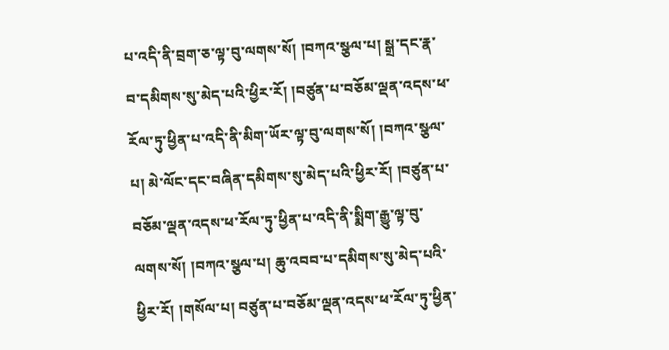པ་འདི་ནི་བྲག་ཅ་ལྟ་བུ་ལགས་སོ། །བཀའ་སྩལ་པ། སྒྲ་དང་རྣ་བ་དམིགས་སུ་མེད་པའི་ཕྱིར་རོ། །བཙུན་པ་བཅོམ་ལྡན་འདས་ཕ་རོལ་ཏུ་ཕྱིན་པ་འདི་ནི་མིག་ཡོར་ལྟ་བུ་ལགས་སོ། །བཀའ་སྩལ་པ། མེ་ལོང་དང་བཞིན་དམིགས་སུ་མེད་པའི་ཕྱིར་རོ། །བཙུན་པ་བཅོམ་ལྡན་འདས་ཕ་རོལ་ཏུ་ཕྱིན་པ་འདི་ནི་སྨིག་རྒྱུ་ལྟ་བུ་ལགས་སོ། །བཀའ་སྩལ་པ། ཆུ་འབབ་པ་དམིགས་སུ་མེད་པའི་ཕྱིར་རོ། །གསོལ་པ། བཙུན་པ་བཅོམ་ལྡན་འདས་ཕ་རོལ་ཏུ་ཕྱིན་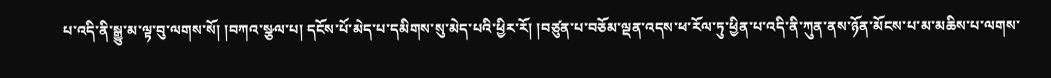པ་འདི་ནི་སྒྱུ་མ་ལྟ་བུ་ལགས་སོ། །བཀའ་སྩལ་པ། དངོས་པོ་མེད་པ་དམིགས་སུ་མེད་པའི་ཕྱིར་རོ། །བཙུན་པ་བཅོམ་ལྡན་འདས་ཕ་རོལ་ཏུ་ཕྱིན་པ་འདི་ནི་ཀུན་ནས་ཉོན་མོངས་པ་མ་མཆིས་པ་ལགས་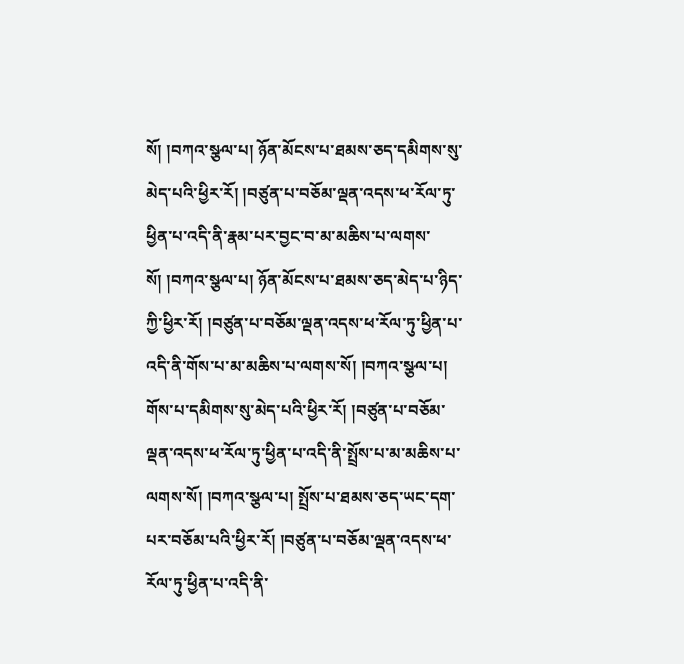སོ། །བཀའ་སྩལ་པ། ཉོན་མོངས་པ་ཐམས་ཅད་དམིགས་སུ་མེད་པའི་ཕྱིར་རོ། །བཙུན་པ་བཅོམ་ལྡན་འདས་ཕ་རོལ་ཏུ་ཕྱིན་པ་འདི་ནི་རྣམ་པར་བྱང་བ་མ་མཆིས་པ་ལགས་སོ། །བཀའ་སྩལ་པ། ཉོན་མོངས་པ་ཐམས་ཅད་མེད་པ་ཉིད་ཀྱི་ཕྱིར་རོ། །བཙུན་པ་བཅོམ་ལྡན་འདས་ཕ་རོལ་ཏུ་ཕྱིན་པ་འདི་ནི་གོས་པ་མ་མཆིས་པ་ལགས་སོ། །བཀའ་སྩལ་པ། གོས་པ་དམིགས་སུ་མེད་པའི་ཕྱིར་རོ། །བཙུན་པ་བཅོམ་ལྡན་འདས་ཕ་རོལ་ཏུ་ཕྱིན་པ་འདི་ནི་སྤྲོས་པ་མ་མཆིས་པ་ལགས་སོ། །བཀའ་སྩལ་པ། སྤྲོས་པ་ཐམས་ཅད་ཡང་དག་པར་བཅོམ་པའི་ཕྱིར་རོ། །བཙུན་པ་བཅོམ་ལྡན་འདས་ཕ་རོལ་ཏུ་ཕྱིན་པ་འདི་ནི་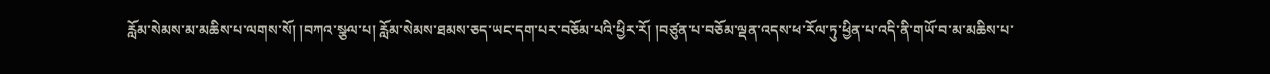རློམ་སེམས་མ་མཆིས་པ་ལགས་སོ། །བཀའ་སྩལ་པ། རློམ་སེམས་ཐམས་ཅད་ཡང་དག་པར་བཅོམ་པའི་ཕྱིར་རོ། །བཙུན་པ་བཅོམ་ལྡན་འདས་ཕ་རོལ་ཏུ་ཕྱིན་པ་འདི་ནི་གཡོ་བ་མ་མཆིས་པ་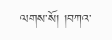ལགས་སོ། །བཀའ་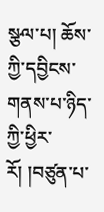སྩལ་པ། ཆོས་ཀྱི་དབྱིངས་གནས་པ་ཉིད་ཀྱི་ཕྱིར་རོ། །བཙུན་པ་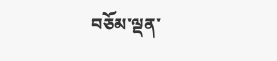བཅོམ་ལྡན་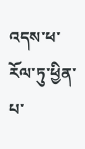འདས་ཕ་རོལ་ཏུ་ཕྱིན་པ་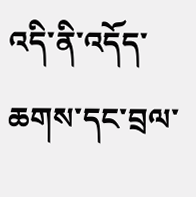འདི་ནི་འདོད་ཆགས་དང་བྲལ་